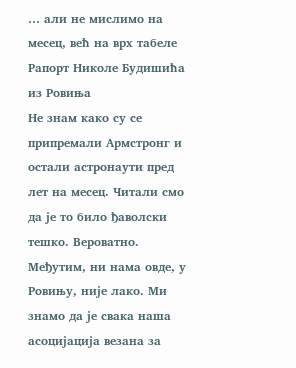… али не мислимо на месец, већ на врх табеле
Рапорт Николе Будишића из Ровиња
Не знам како су се припремали Армстронг и остали астронаути пред лет на месец. Читали смо да је то било ђаволски тешко. Вероватно. Међутим, ни нама овде, у Ровињу, није лако. Ми знамо да је свака наша асоцијација везана за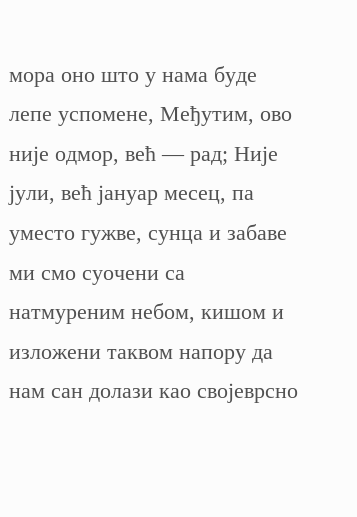мора оно што у нама буде лепе успомене, Међутим, ово није одмор, већ — рад; Није јули, већ јануар месец, па уместо гужве, сунца и забаве ми смо суочени са натмуреним небом, кишом и изложени таквом напору да нам сан долази као својеврсно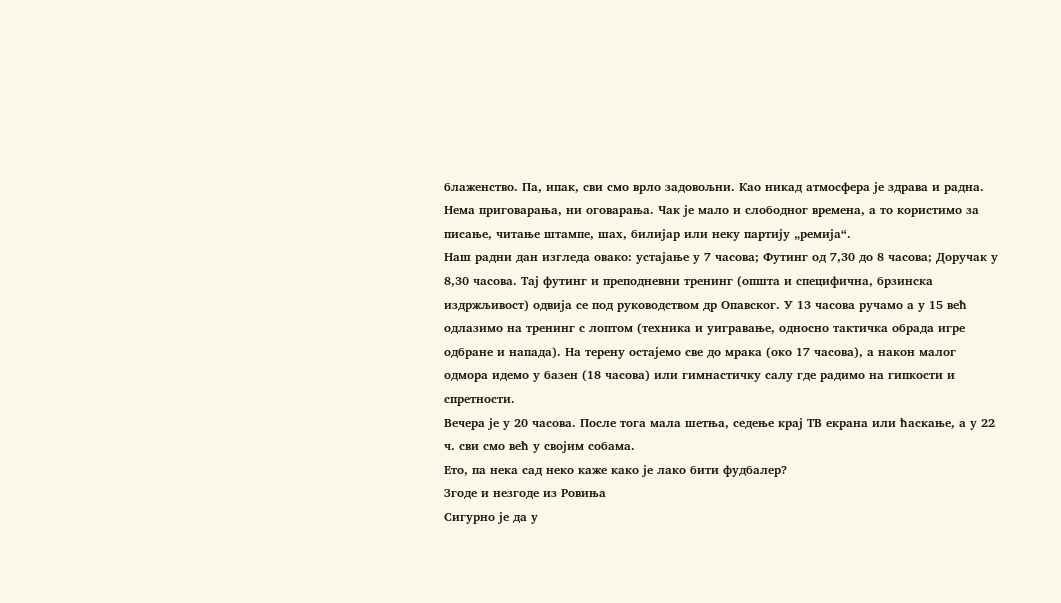блаженство. Па, ипак, сви смо врло задовољни. Као никад атмосфера је здрава и радна. Нема приговарања, ни оговарања. Чак је мало и слободног времена, а то користимо за писање, читање штампе, шах, билијар или неку партију „ремија“.
Наш радни дан изгледа овако: устајање у 7 часова; Футинг од 7,30 до 8 часова; Доручак у 8,30 часова. Тај футинг и преподневни тренинг (општа и специфична, брзинска издржљивост) одвија се под руководством др Опавског. У 13 часова ручамо а у 15 већ одлазимо на тренинг с лоптом (техника и уигравање, односно тактичка обрада игре одбране и напада). На терену остајемо све до мрака (око 17 часова), а након малог одмора идемо у базен (18 часова) или гимнастичку салу где радимо на гипкости и спретности.
Вечера је у 20 часова. После тога мала шетња, седење крај ТВ екрана или ћаскање, а у 22 ч. сви смо већ у својим собама.
Ето, па нека сад неко каже како је лако бити фудбалер?
Згоде и незгоде из Ровиња
Сигурно је да у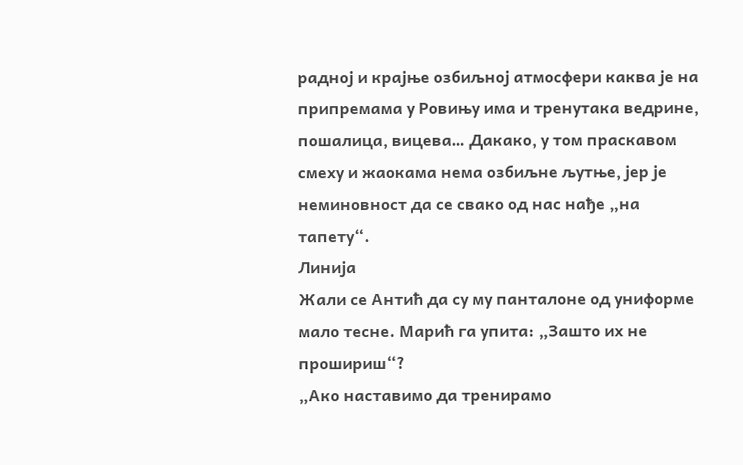радној и крајње озбиљној атмосфери каква је на припремама у Ровињу има и тренутака ведрине, пошалица, вицева… Дакако, у том праскавом смеху и жаокама нема озбиљне љутње, јер је неминовност да се свако од нас нађе „на тапету“.
Линија
Жали се Антић да су му панталоне од униформе мало тесне. Марић га упита: „Зашто их не прошириш“?
„Ако наставимо да тренирамо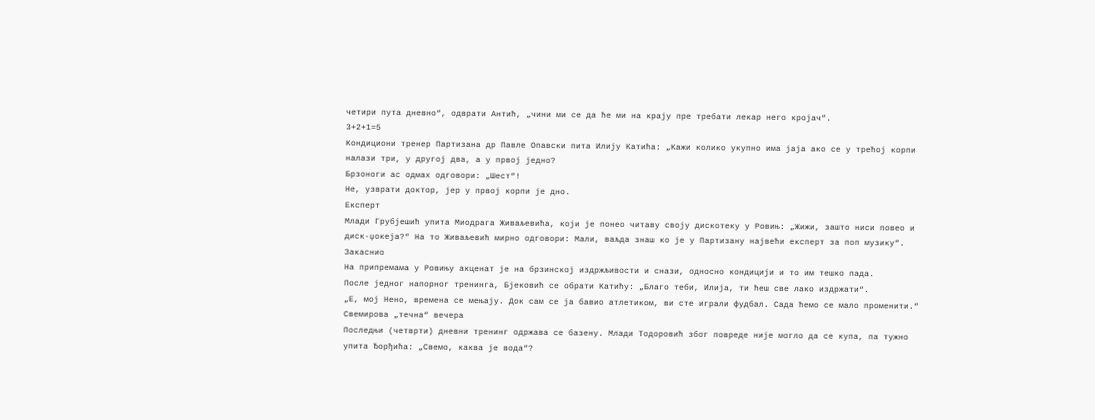четири пута дневно“, одврати Антић, „чини ми се да ће ми на крају пре требати лекар него кројач“.
3+2+1=5
Кондициони тренер Партизана др Павле Опавски пита Илију Катића: „Кажи колико укупно има јаја ако се у трећој корпи налази три, у другој два, а у првој једно?
Брзоноги ас одмах одговори: „Шест“!
Не, узврати доктор, јер у првој корпи је дно.
Експерт
Млади Грубјешић упита Миодрага Живаљевића, који је понео читаву своју дискотеку у Ровињ: „Жижи, зашто ниси повео и диск-џокеја?“ На то Живаљевић мирно одговори: Мали, ваљда знаш ко је у Партизану највећи експерт за поп музику“.
Закаснио
На припремама у Ровињу акценат је на брзинској издржљивости и снази, односно кондицији и то им тешко пада.
После једног напорног тренинга, Бјековић се обрати Катићу: „Благо теби, Илија, ти ћеш све лако издржати“.
„Е, мој Нено, времена се мењају. Док сам се ја бавио атлетиком, ви сте играли фудбал. Сада ћемо се мало променити.“
Свемирова „течна“ вечера
Последњи (четврти) дневни тренинг одржава се базену. Млади Тодоровић због повреде није могло да се купа, па тужно упита Ђорђића: „Свемо, каква је вода“?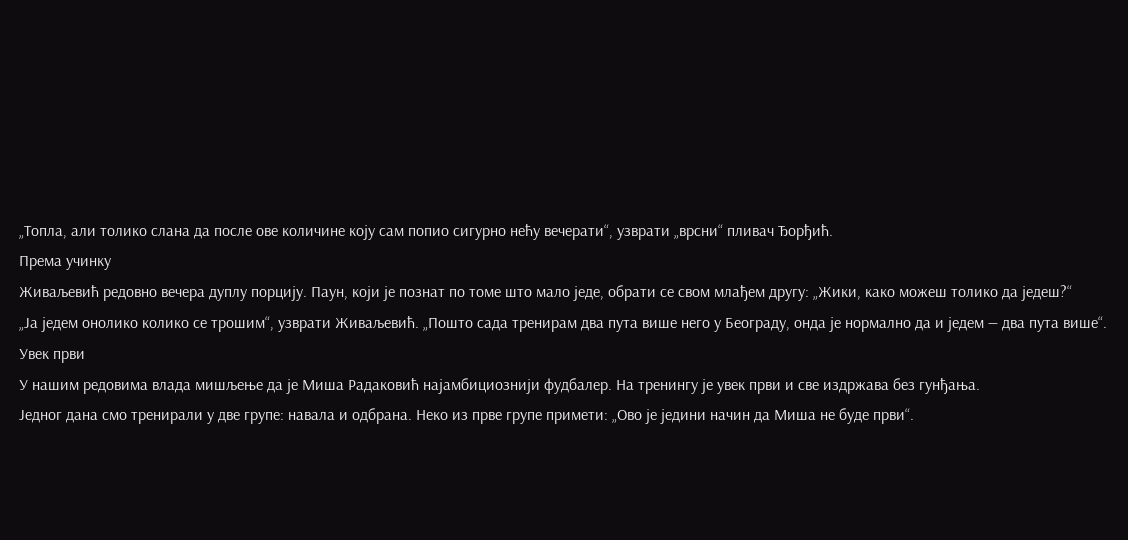„Топла, али толико слана да после ове количине коју сам попио сигурно нећу вечерати“, узврати „врсни“ пливач Ђорђић.
Према учинку
Живаљевић редовно вечера дуплу порцију. Паун, који је познат по томе што мало једе, обрати се свом млађем другу: „Жики, како можеш толико да једеш?“
„Ја једем онолико колико се трошим“, узврати Живаљевић. „Пошто сада тренирам два пута више него у Београду, онда је нормално да и једем — два пута више“.
Увек први
У нашим редовима влада мишљење да је Миша Радаковић најамбициознији фудбалер. На тренингу је увек први и све издржава без гунђања.
Једног дана смо тренирали у две групе: навала и одбрана. Неко из прве групе примети: „Ово је једини начин да Миша не буде први“.